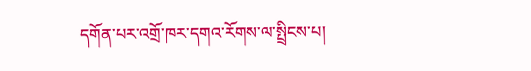དགོན་པར་འགྲོ་ཁར་དགའ་རོགས་ལ་སྤྲིངས་པ།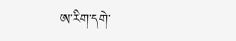ཨ་རིག་དགེ་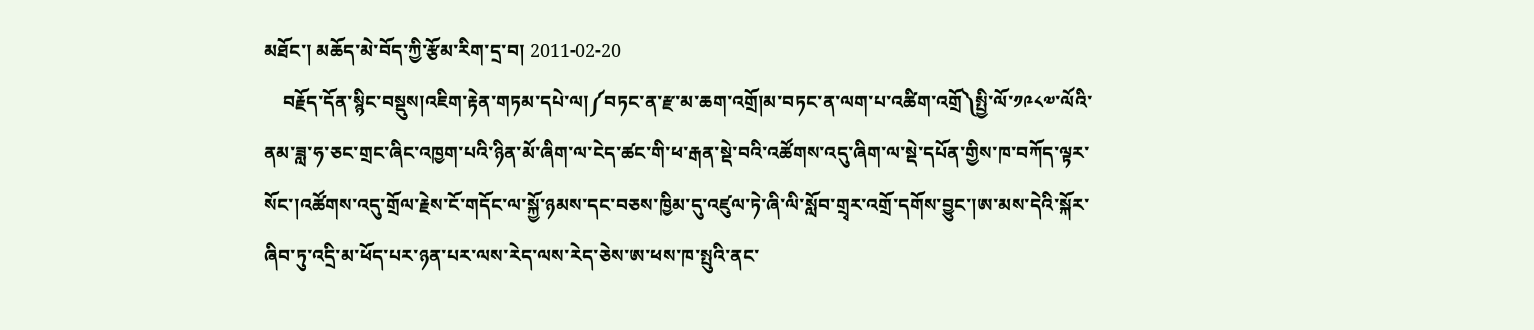མཐོང་། མཆོད་མེ་བོད་ཀྱི་རྩོམ་རིག་དྲ་བ། 2011-02-20
    བརྗོད་དོན་སྙིང་བསྡུས།འཇིག་རྟེན་གཏམ་དཔེ་ལ།༼བཏང་ན་རྫ་མ་ཆག་འགྲོ།མ་བཏང་ན་ལག་པ་འཚིག་འགྲོ༽སྤྱི་ལོ་༡༩༨༧་ལོའི་ནམ་ཟླ་ཧ་ཅང་གྲང་ཞིང་འཁྱག་པའི་ཉིན་མོ་ཞིག་ལ་ངེད་ཚང་གི་ཕ་རྒན་སྡེ་བའི་འཚོགས་འདུ་ཞིག་ལ་སྡེ་དཔོན་གྱིས་ཁ་བཀོད་ལྟར་སོང་།འཚོགས་འདུ་གྲོལ་རྗེས་ངོ་གདོང་ལ་སྐྱོ་ཉམས་དང་བཅས་ཁྱིམ་དུ་འཛུལ་ཏེ་ཞི་ལི་སློབ་གྲྭར་འགྲོ་དགོས་བྱུང་།ཨ་མས་དེའི་སྐོར་ཞིབ་ཏུ་འདྲི་མ་ཕོད་པར་ཉན་པར་ལས་རེད་ལས་རེད་ཅེས་ཨ་ཕས་ཁ་སྤུའི་ནང་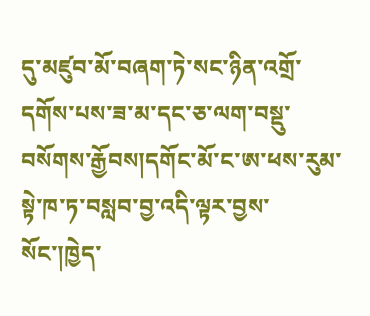དུ་མཛུབ་མོ་བཞག་ཏེ་སང་ཉིན་འགྲོ་དགོས་པས་ཟ་མ་དང་ཅ་ལག་བསྡུ་བསོགས་རྒྱོབས།དགོང་མོ་ང་ཨ་ཕས་རུམ་སྟེ་ཁ་ཏ་བསླབ་བྱ་འདི་ལྟར་བྱས་སོང་།ཁྱེད་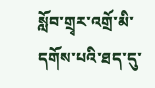སློབ་གྲྭར་འགྲོ་མི་དགོས་པའི་ཐད་དུ་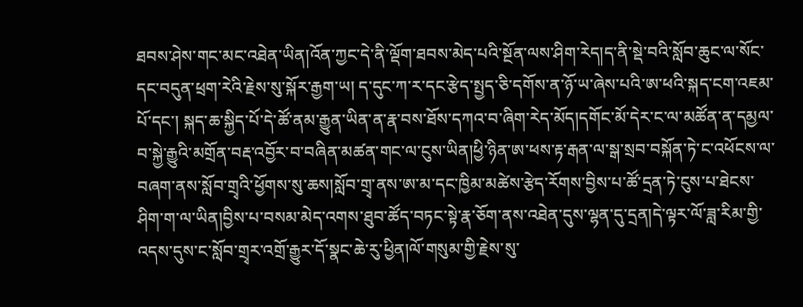ཐབས་ཤེས་གང་མང་འཐེན་ཡིན།འོན་ཀྱང་དེ་ནི་ལྡོག་ཐབས་མེད་པའི་སྔོན་ལས་ཤིག་རེད།ད་ནི་སྡེ་བའི་སློབ་ཆུང་ལ་སོང་དང་བདུན་ཕྲག་རེའི་རྗེས་སུ་སྐོར་རྒྱག་ཡ། ད་དུང་ཀ་ར་དང་རྩེད་སྤྱད་ཅི་དགོས་ན་ཉོ་ཡ་ཞེས་པའི་ཨ་ཕའི་སྐད་ངག་འཇམ་པོ་དང་། སྐད་ཆ་སྐྱིད་པོ་དེ་ཚོ་ནམ་རྒྱུན་ཡིན་ན་རྣ་བས་ཐོས་དཀའ་བ་ཞིག་རེད་མོད།དགོང་མོ་དེར་ང་ལ་མཚོན་ན་དམྱལ་བ་སྐྱེ་རྒྱུའི་མགྲོན་བརྡ་འབྱོར་བ་བཞིན་མཚན་གང་ལ་ངུས་ཡིན།ཕྱི་ཉིན་ཨ་ཕས་རྟ་རྒན་ལ་སྒ་སྲབ་བསྐོན་ཏེ་ང་འཕོངས་ལ་བཞག་ནས་སློབ་གྲྭའི་ཕྱོགས་སུ་ཆས།སློབ་གྲྭ་ནས་ཨ་མ་དང་ཁྱིམ་མཚེས་རྩེད་རོགས་བྱིས་པ་ཚོ་དྲན་ཏེ་ངུས་པ་ཐེངས་ཤིག་ག་ལ་ཡིན།བྱིས་པ་བསམ་མེད་འགས་ཐུབ་ཚོད་བཏང་སྟེ་རྣ་ཅོག་ནས་འཐེན་དུས་ལྷན་དུ་དྲན།དེ་ལྟར་ལོ་ཟླ་རིམ་གྱི་འདས་དུས་ང་སློབ་གྲྭར་འགྲོ་རྒྱུར་དོ་སྣང་ཆེ་རུ་ཕྱིན།ལོ་གསུམ་གྱི་རྗེས་སུ་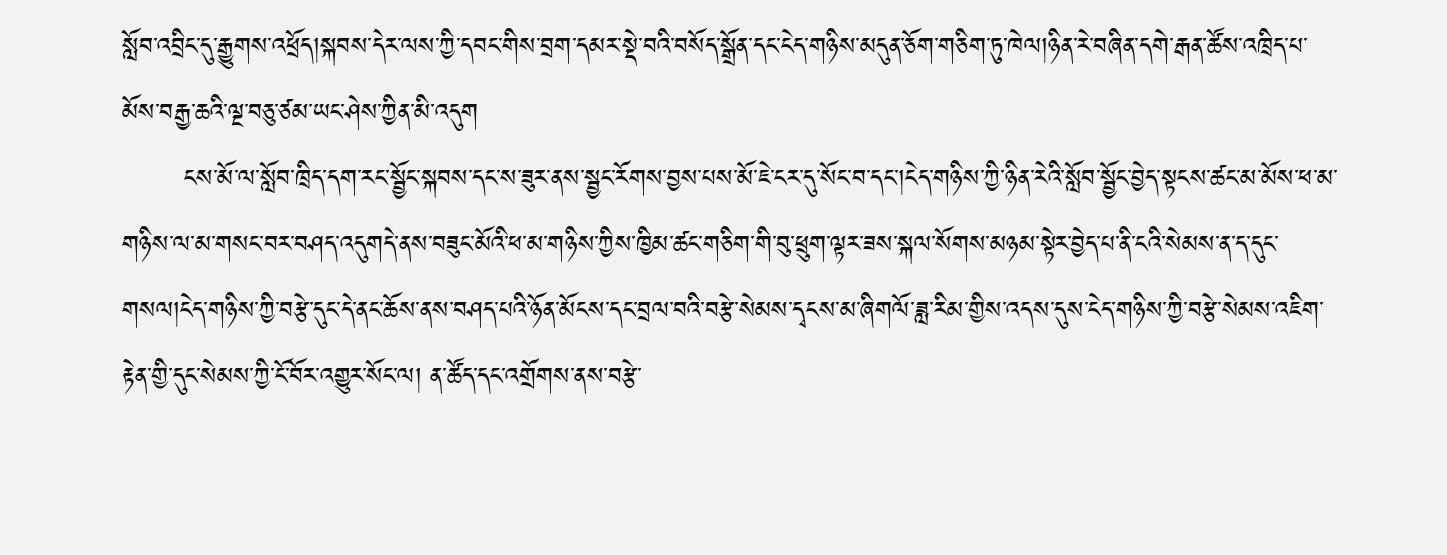སློབ་འབྲིང་དུ་རྒྱུགས་འཕྲོད།སྐབས་དེར་ལས་ཀྱི་དབང་གིས་བྲག་དམར་སྡེ་བའི་བསོད་སྒྲོན་དང་ངེད་གཉིས་མདུན་ཅོག་གཅིག་ཏུ་ཁེལ།ཉིན་རེ་བཞིན་དགེ་རྒན་ཚོས་འཁྲིད་པ་མོས་བརྒྱ་ཆའི་ལྔ་བཅུ་ཙམ་ཡང་ཤེས་ཀྱིན་མི་འདུག
       ངས་མོ་ལ་སློབ་ཁྲིད་དག་རང་སྦྱོང་སྐབས་དང་ས་ཟུར་ནས་སྦྱང་རོགས་བྱས་པས་མོ་ཇེ་ངར་དུ་སོང་བ་དང་།ངེད་གཉིས་ཀྱི་ཉིན་རེའི་སློབ་སྦྱོང་བྱེད་སྟངས་ཚང་མ་མོས་ཕ་མ་གཉིས་ལ་མ་གསང་བར་བཤད་འདུགདེ་ནས་བཟུང་མོའི་ཕ་མ་གཉིས་ཀྱིས་ཁྱིམ་ཚང་གཅིག་གི་བུ་ཕྲུག་ལྟར་ཟས་སྐལ་སོགས་མཉམ་སྟེར་བྱེད་པ་ནི་ངའི་སེམས་ན་ད་དུང་གསལ།ངེད་གཉིས་ཀྱི་བརྩེ་དུང་དེ་ནང་ཆོས་ནས་བཤད་པའི་ཉོན་མོངས་དང་བྲལ་བའི་བརྩེ་སེམས་དྭངས་མ་ཞིགལོ་ཟླ་རིམ་གྱིས་འདས་དུས་ངེད་གཉིས་ཀྱི་བརྩེ་སེམས་འཇིག་རྟེན་གྱི་དུང་སེམས་ཀྱི་ངོ་བོར་འགྱུར་སོང་ལ། ན་ཚོད་དང་འགྲོགས་ནས་བརྩེ་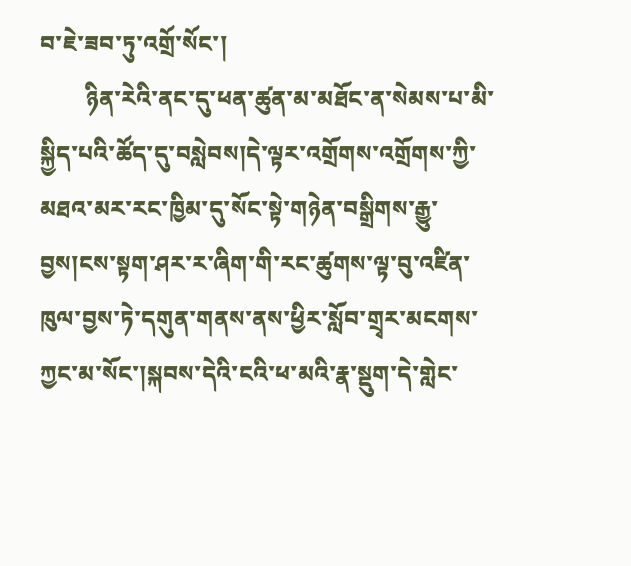བ་ཇེ་ཟབ་ཏུ་འགྲོ་སོང་།
        ཉིན་རེའི་ནང་དུ་ཕན་ཚུན་མ་མཐོང་ན་སེམས་པ་མི་སྐྱིད་པའི་ཚོད་དུ་བསླེབས།དེ་ལྟར་འགྲོགས་འགྲོགས་ཀྱི་མཐའ་མར་རང་ཁྱིམ་དུ་སོང་སྟེ་གཉེན་བསྒྲིགས་རྒྱུ་བྱས།ངས་སྟག་ཤར་ར་ཞིག་གི་རང་ཚུགས་ལྟ་བུ་འཛིན་ཁུལ་བྱས་ཏེ་དགུན་གནས་ནས་ཕྱིར་སློབ་གྲྭར་མངགས་ཀྱང་མ་སོང་།སྐབས་དེའི་ངའི་ཕ་མའི་རྣ་སྡུག་དེ་གླེང་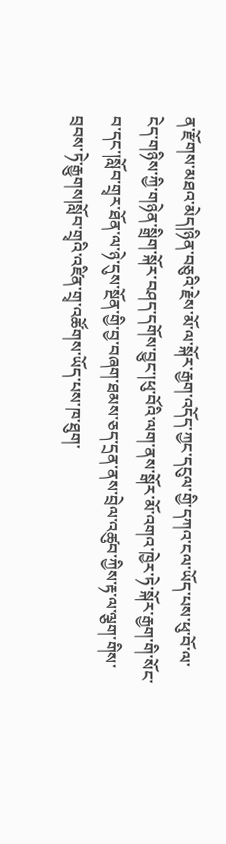ན་རྫོགས་མཐའ་མེད།ཉིན་བཅུའི་རྗེས་མོ་ལ་སྐོར་རྒྱག་འདོད་ཀྱང་དངུལ་གྱི་དཀའ་ངལ་ཡོད་པས་ཕུ་བོ་ལ་ངེད་གཉིས་ཀྱི་གཉེན་སྒྲིག་སྐོར་བཤད་དགོས་བྱུང་།ཕུ་བོའི་ལག་ནས་སྒོར་མོ་འགའ་ཁྱེར་ཏེ་སྐོར་རྒྱག་གི་སོང་བ་དང་།སློབ་གྲྭར་ཐོན་ལ་ཉེ་དུས་སྔོན་གྱི་བྱ་བཞག་ཐམས་ཅད་དྲན་ནས་བྲེལ་འཚུབ་ཀྱིས་རྟ་ལ་ལྕག་གིས་བྲབས་ཏེ་རྒྱུགས།སློབ་གྲྭའི་འཛིན་གྲྭ་འཚོགས་ཡོད་པས་ཁ་ཐུག་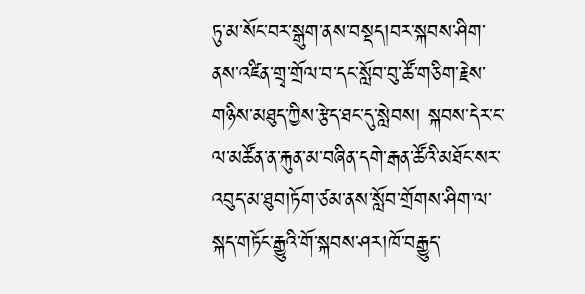ཏུ་མ་སོང་བར་སྒུག་ནས་བསྡད།བར་སྐབས་ཤིག་ནས་འཛིན་གྲྭ་གྲོལ་བ་དང་སློབ་བུ་ཚོ་གཅིག་རྗེས་གཉིས་མཐུད་ཀྱིས་རྩེད་ཐང་དུ་སླེབས། སྐབས་དེར་ང་ལ་མཚོན་ན་རྐུན་མ་བཞིན་དགེ་རྒན་ཚོའི་མཐོང་སར་འབུད་མ་ཐུབ།ཏོག་ཙམ་ནས་སློབ་གྲོགས་ཤིག་ལ་སྐད་གཏོང་རྒྱུའི་གོ་སྐབས་ཤར།ཁོ་བརྒྱུད་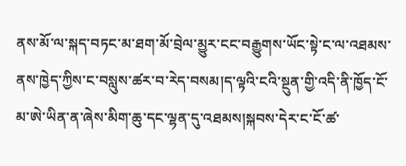ནས་མོ་ལ་སྐད་བཏང་མ་ཐག་མོ་བྲེལ་མྱུར་ངང་བརྒྱུགས་ཡོང་སྟེ་ང་ལ་འཐམས་ནས་ཁྱེད་ཀྱིས་ང་བསླུས་ཚར་བ་རེད་བསམ།ད་ལྟའི་ངའི་སྔུན་གྱི་འདི་ནི་ཁྱོད་ངོ་མ་ཨེ་ཡིན་ན་ཞེས་མིག་ཆུ་དང་ལྷན་དུ་འཐམས།སྐབས་དེར་ང་ངོ་ཚ་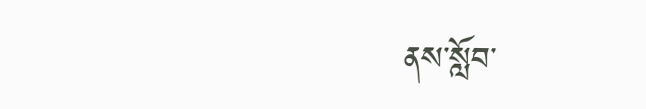ནས་སློབ་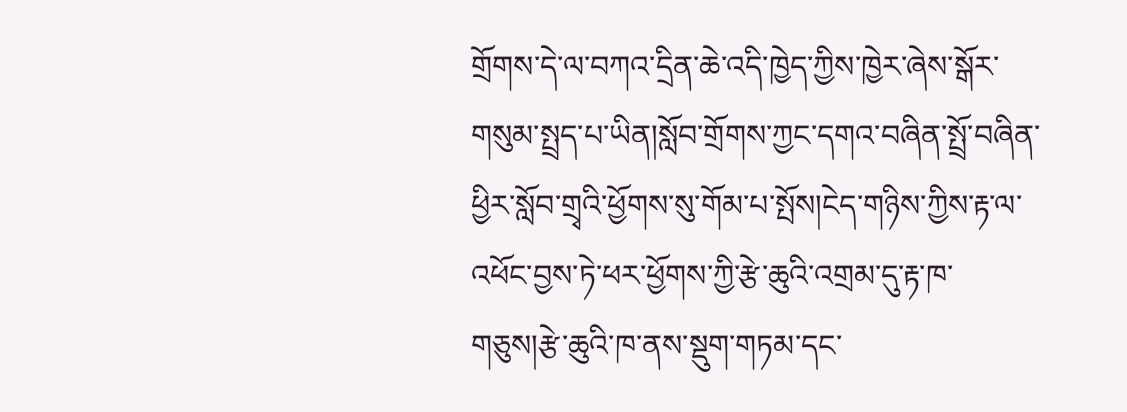གྲོགས་དེ་ལ་བཀའ་དྲིན་ཆེ་འདི་ཁྱེད་ཀྱིས་ཁྱེར་ཞེས་སྒོར་གསུམ་སྤྲད་པ་ཡིན།སློབ་གྲོགས་ཀྱང་དགའ་བཞིན་སྤྲོ་བཞིན་ཕྱིར་སློབ་གྲྭའི་ཕྱོགས་སུ་གོམ་པ་སྤོས།ངེད་གཉིས་ཀྱིས་རྟ་ལ་འཕོང་བྱས་ཏེ་ཕར་ཕྱོགས་ཀྱི་རྩེ་ཆུའི་འགྲམ་དུ་རྟ་ཁ་གཅུས།རྩེ་ཆུའི་ཁ་ནས་སྡུག་གཏམ་དང་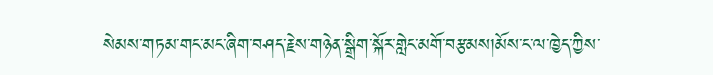སེམས་གཏམ་གང་མང་ཞིག་བཤད་རྗེས་གཉེན་སྒྲིག་སྐོར་གླེང་མགོ་བརྩམས།མོས་ང་ལ་ཁྱེད་ཀྱིས་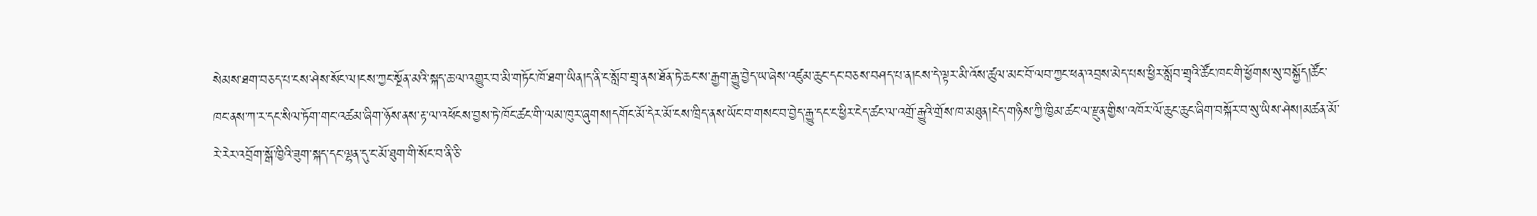སེམས་ཐག་བཅད་པ་ངས་ཤེས་སོང་ལ།ངས་ཀྱང་སྔོན་མའི་སྐད་ཆ་ལ་འགྱུར་བ་མི་གཏོང་ཁོ་ཐག་ཡིན།ད་ནི་ང་སློབ་གྲྭ་ནས་ཐོན་ཏེ་ཆང་ས་རྒྱག་རྒྱུ་བྱེད་ཡ་ཞེས་འཛུམ་ཆུང་དང་བཅས་བཤད་པ་ན།ངས་དེ་ལྟར་མི་འོས་ཚུལ་མང་བོ་ལབ་ཀྱང་ཕན་འབྲས་མེད་པས་ཕྱིར་སློབ་གྲྭའི་ཚོང་ཁང་གི་ཕྱོགས་སུ་བསྐྱོད།ཚོང་ཁང་ནས་ཀ་ར་དང་སིལ་ཏོག་གང་འཚམ་ཞིག་ཉོས་ནས་རྟ་ལ་འཕོངས་བྱས་ཏེ་ཁོང་ཚང་གི་ལམ་ཁུར་ཞུགས།དགོང་མོ་དེར་མོ་ངས་ཁྲིད་ནས་ཡོང་བ་གསང་བ་བྱེད་རྒྱུ་དང་ང་ཕྱིར་ངེད་ཚང་ལ་འགྲོ་རྒྱུའི་གྲོས་ཁ་མཐུན།ངེད་གཉིས་ཀྱི་ཁྱིམ་ཚང་ལ་རྫུན་གྱིས་འཁོར་ལོ་ཆུང་ཆུང་ཞིག་བསྐོར་བ་སུ་ཡིས་ཤེས།མཚན་མོ་རེ་རེར་འབྲོག་སྒོ་ཁྱིའི་ཟུག་སྐད་དང་ལྷན་དུ་ང་མོ་ཐུག་གི་སོང་བ་ནི་ཅི་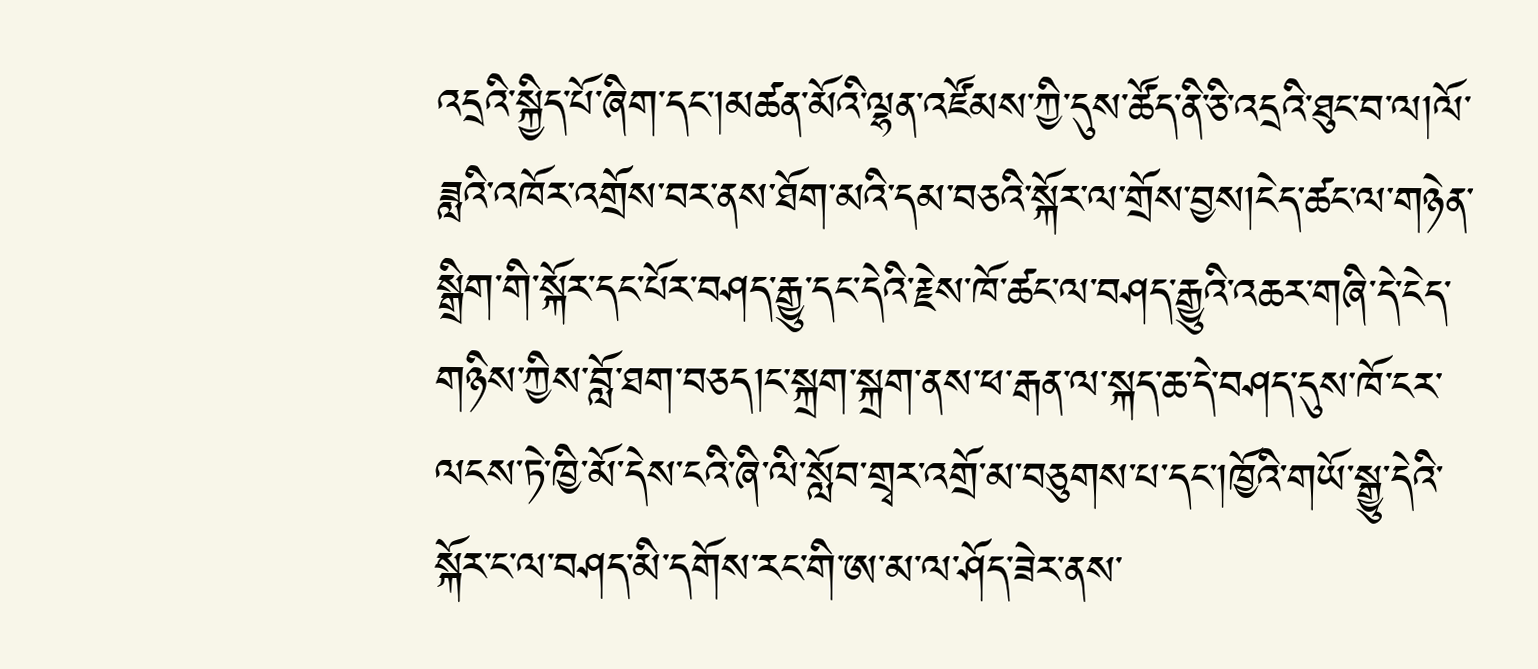འདྲའི་སྐྱིད་པོ་ཞིག་དང་།མཚན་མོའི་ལྷན་འཛོམས་ཀྱི་དུས་ཚོད་ནི་ཅི་འདྲའི་ཐུང་བ་ལ།ལོ་ཟླའི་འཁོར་འགྲོས་བར་ནས་ཐོག་མའི་དམ་བཅའི་སྐོར་ལ་གྲོས་བྱས།ངེད་ཚང་ལ་གཉེན་སྒྲིག་གི་སྐོར་དང་པོར་བཤད་རྒྱུ་དང་དེའི་རྗེས་ཁོ་ཚང་ལ་བཤད་རྒྱུའི་འཆར་གཞི་དེ་ངེད་གཉིས་ཀྱིས་བློ་ཐག་བཅད།ང་སྐྲག་སྐྲག་ནས་ཕ་རྒན་ལ་སྐད་ཆ་དེ་བཤད་དུས་ཁོ་ངར་ལངས་ཏེ་ཁྱི་མོ་དེས་ངའི་ཞི་ལི་སློབ་གྲྭར་འགྲོ་མ་བཅུགས་པ་དང་།ཁྱོའི་གཡོ་སྒྱུ་དེའི་སྐོར་ང་ལ་བཤད་མི་དགོས་རང་གི་ཨ་མ་ལ་ཤོད་ཟེར་ནས་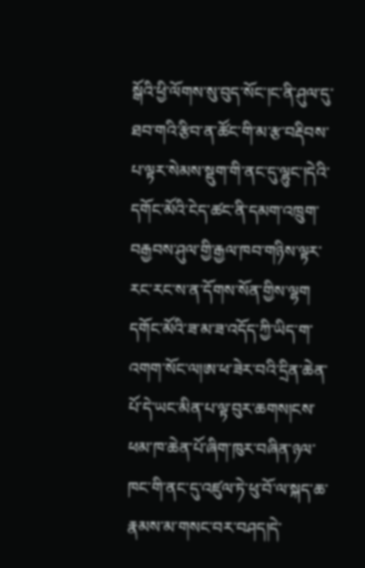སྒོའི་ཕྱི་ལོགས་སུ་བུད་སོང་།ང་ནི་ཤུལ་དུ་ཐབ་གའི་རྩིབ་ན་ཚོང་གི་མ་རྩ་བརྡིབས་པ་ལྟར་སེམས་སྡུག་གི་ནང་དུ་ལྷུང་།དེའི་དགོང་མོའི་ངེད་ཚང་ནི་དམག་འཁྲུག་བརྒྱབས་ཤུལ་གྱི་རྒྱལ་ཁབ་གཉིས་ལྟར་རང་རང་ས་ན་དོགས་སོན་གྱིས་ལྷག དགོང་མོའི་ཟ་མ་ཟ་འདོད་ཀྱི་ཡིད་ག་འགག་སོང་ལ།ཨ་ཕ་ཟེར་བའི་དྲིན་ཆེན་པོ་དེ་ཡང་མིན་པ་ལྟ་བུར་ཆགས།ངས་ཕམ་ཁ་ཆེན་པོ་ཞིག་ཁུར་བཞིན་ཉལ་ཁང་གི་ནང་དུ་འཛུལ་ཏེ་ཕུ་བོ་ལ་སྐད་ཆ་རྣམས་མ་གསང་བར་བཤད།དེ་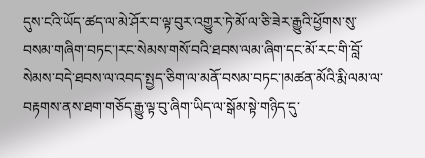དུས་ངའི་ཡོད་ཚད་ལ་མེ་ཤོར་བ་ལྟ་བུར་འགྱུར་ཏེ་མོ་ལ་ཅི་ཟེར་རྒྱུའི་ཕྱོགས་སུ་བསམ་གཞིག་བཏང་།རང་སེམས་གསོ་བའི་ཐབས་ལམ་ཞིག་དང་མོ་རང་གི་བློ་སེམས་བདེ་ཐབས་ལ་འབད་སྤྱད་ཅིག་ལ་མནོ་བསམ་བཏང་།མཚན་མོའི་རྨི་ལམ་ལ་བརྟགས་ནས་ཐག་གཅོད་རྒྱུ་ལྟ་བུ་ཞིག་ཡིད་ལ་སྒོམ་སྟེ་གཉིད་དུ་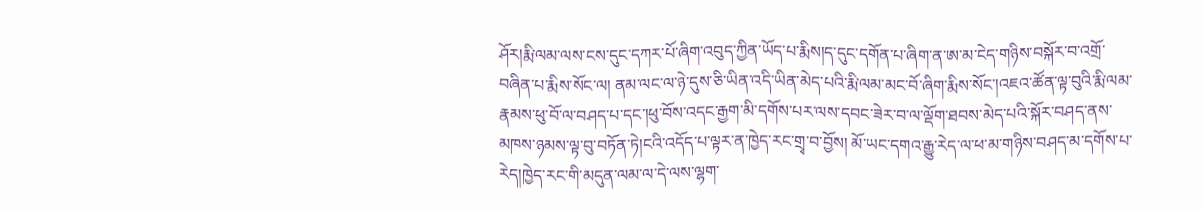ཤོར།རྨི་ལམ་ལས་ངས་དུང་དཀར་པོ་ཞིག་འབུད་ཀྱིན་ཡོད་པ་རྨིས།ད་དུང་དགོན་པ་ཞིག་ན་ཨ་མ་ངེད་གཉིས་བསྐོར་བ་འགྲོ་བཞིན་པ་རྨིས་སོང་ལ། ནམ་ལང་ལ་ཉེ་དུས་ཅི་ཡིན་འདི་ཡིན་མེད་པའི་རྨི་ལམ་མང་བོ་ཞིག་རྨིས་སོང་།འཇའ་ཚོན་ལྟ་བུའི་རྨི་ལམ་རྣམས་ཕུ་བོ་ལ་བཤད་པ་དང་།ཕུ་བོས་འདང་རྒྱག་མི་དགོས་པར་ལས་དབང་ཟེར་བ་ལ་ལྡོག་ཐབས་མེད་པའི་སྐོར་བཤད་ནས་མཁས་ཉམས་ལྟ་བུ་བཏོན་ཏེ།ངའི་འདོད་པ་ལྟར་ན་ཁྱེད་རང་གྲྭ་བ་བྱོས། མོ་ཡང་དགའ་རྒྱུ་རེད་ལ་ཕ་མ་གཉིས་བཤད་མ་དགོས་པ་རེད།ཁྱེད་རང་གི་མདུན་ལམ་ལ་དེ་ལས་ལྷག་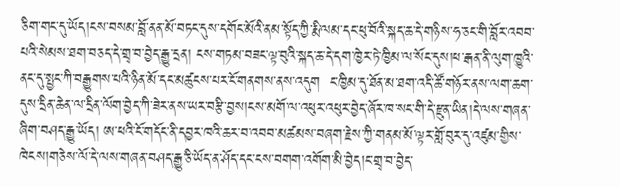ཅིག་གང་དུ་ཡོད།ངས་བསམ་བློ་ནན་མོ་བཏང་དུས་དགོང་མོའི་ནམ་སྟོད་ཀྱི་རྨི་ལམ་དང་ཕུ་བོའི་སྐད་ཆ་དེ་གཉིས་ཧ་ཅང་གི་བློར་འབབ་པའི་སེམས་ཐག་བཅད་དེ་གྲྭ་བ་བྱེད་རྒྱུ་དྲན། ངས་གཏམ་བཟང་ལྟ་བུའི་སྐད་ཆ་དེ་དག་ཁྱེར་ཏེ་ཁྱིམ་ལ་སོང་དུས།ཕ་རྒན་ནི་ལུག་ཁྱུའི་ནང་དུ་སྤྱང་ཀི་བརྒྱུགས་པའི་ཉིན་མོ་དང་མཚུངས་པར་ངོ་གནགས་ནས་འདུག  ང་ཁྱིམ་དུ་ཐོན་མ་ཐག་འདི་ཚོ་གཉོར་ནས་ལག་ཆག་དུས་དྲིན་ཆེན་ལ་དྲིན་ལོག་བྱེད་ཀི་ཟེར་ནས་ཡར་བརྩི་བྱས།ངས་མགོ་ལ་འཕུར་འཕུར་བྱེད་ཞོར་ཁ་སང་གི་དེ་རྫུན་ཡིན།དེ་ལས་གཞན་ཞིག་བཤད་རྒྱུ་ཡོད། ཨ་ཕའི་ངོ་གདོང་ནི་དབྱར་ཁའི་ཆར་བ་འབབ་མཚམས་བཞག་རྗེས་ཀྱི་གནམ་མོ་ལྟར་གློ་བུར་དུ་འཛུམ་གྱིས་ཁེངས།གཅེས་ལོ་དེ་ལས་གཞན་བཤད་རྒྱུ་ཅི་ཡོད་ན་ཤོད་དང་ངས་བགག་འགོག་མི་བྱེད།ང་གྲྭ་བ་བྱེད་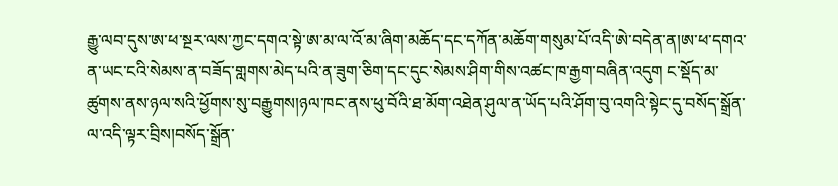རྒྱུ་ལབ་དུས་ཨ་ཕ་སྔར་ལས་ཀྱང་དགའ་སྟེ་ཨ་མ་ལ་འོ་མ་ཞིག་མཆོད་དང་དཀོན་མཆོག་གསུམ་པོ་འདི་ཨེ་བདེན་ན།ཨ་ཕ་དགའ་ན་ཡང་ངའི་སེམས་ན་བཟོད་གླགས་མེད་པའི་ན་ཟུག་ཅིག་དང་དུང་སེམས་ཤིག་གིས་འཚང་ཁ་རྒྱག་བཞིན་འདུག ང་སྡོད་མ་ཚུགས་ནས་ཉལ་སའི་ཕྱོགས་སུ་བརྒྱུགས།ཉལ་ཁང་ནས་ཕུ་བོའི་ཐ་མོག་འཐེན་ཤུལ་ན་ཡོད་པའི་ཤོག་བུ་འགའི་སྟེང་དུ་བསོད་སྒྲོན་ལ་འདི་ལྟར་བྲིས།བསོད་སྒྲོན་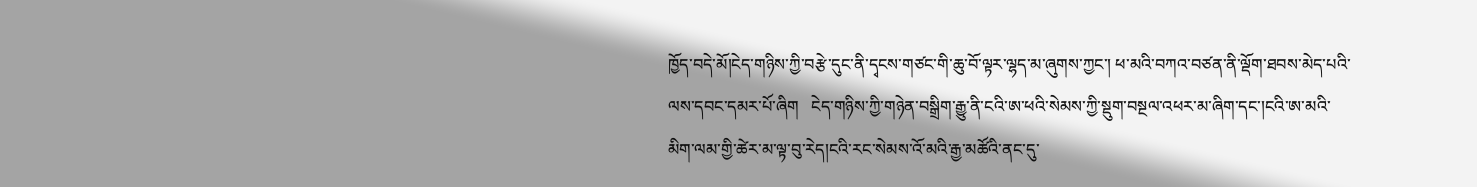ཁྱོད་བདེ་མོ།ངེད་གཉིས་ཀྱི་བརྩེ་དུང་ནི་དྭངས་གཙང་གི་ཆུ་བོ་ལྟར་ལྷད་མ་ཞུགས་ཀྱང་། ཕ་མའི་བཀའ་བཙན་ནི་ལྡོག་ཐབས་མེད་པའི་ལས་དབང་དམར་པོ་ཞིག   ངེད་གཉིས་ཀྱི་གཉེན་བསྒྲིག་རྒྱུ་ནི་ངའི་ཨ་ཕའི་སེམས་ཀྱི་སྡུག་བསྔལ་འཕར་མ་ཞིག་དང་།ངའི་ཨ་མའི་མིག་ལམ་གྱི་ཚེར་མ་ལྟ་བུ་རེད།ངའི་རང་སེམས་འོ་མའི་རྒྱ་མཚོའི་ནང་དུ་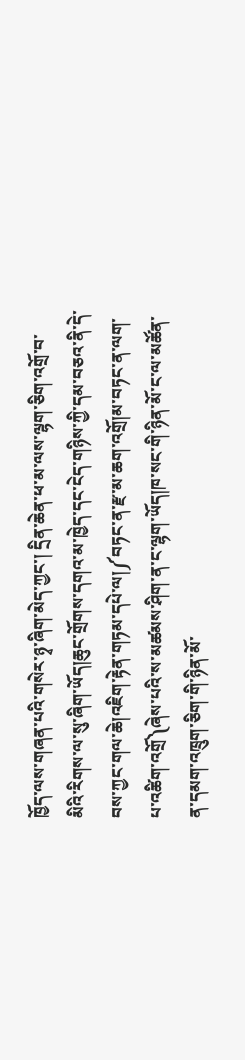ཁྱོད་ལས་གཞན་པའི་གསེར་ཉྭ་ཞིག་མེད་ཀྱང་། དྲིན་ཆེན་ཕ་མ་ལས་ལྷག་ཅིག་འགྲོ་བ་མིའི་རིགས་ལ་སུ་ཞིག་ཡོད།ཆུང་གྲོགས་དགའ་མ་ཁྱེད་དང་ངེད་གཉིས་ཀྱི་དམ་བཅའ་ནི་དེ་བས་ཀྱང་གལ་ཆེ།འཇིག་རྟེན་གཏམ་དཔེ་ལ།༼བཏང་ན་རྫ་མ་ཆག་འགྲོ།མ་བཏང་ན་ལག་པ་འཚིག་འགྲོ༽ཞེས་པའི་ས་མཚམས་ཤིག་ན་ང་ལྷག་ཡོད།ཁ་སང་གི་ཉིན་མོ་ང་ལ་མཚོན་ན་དམག་འཁྲུག་ཅིག་གི་ཉིན་མོ་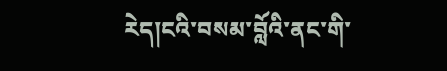རེད།ངའི་བསམ་བློའི་ནང་གི་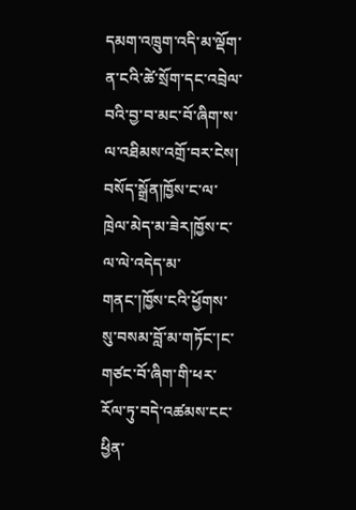དམག་འཁྲུག་འདི་མ་ལྡོག་ན་ངའི་ཚེ་སྲོག་དང་འབྲེལ་བའི་བྱ་བ་མང་བོ་ཞིག་ས་ལ་འཐིམས་འགྲོ་བར་ངེས། བསོད་སྒྲོན།ཁྱོས་ང་ལ་ཁྲེལ་མེད་མ་ཟེར།ཁྱོས་ང་ལ་ལེ་འདེད་མ་གནང་།ཁྱོས་ངའི་ཕྱོགས་སུ་བསམ་བློ་མ་གཏོང་།ང་གཙང་བོ་ཞིག་གི་ཕར་རོལ་ཏུ་བདེ་འཚམས་ངང་ཕྱིན་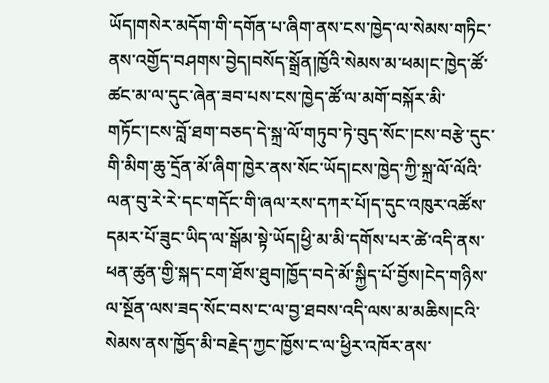ཡོད།གསེར་མདོག་གི་དགོན་པ་ཞིག་ནས་ངས་ཁྱེད་ལ་སེམས་གཏིང་ནས་འགྱོད་བཤགས་བྱེད།བསོད་སྒྲོན།ཁྱོའི་སེམས་མ་ཕམ།ང་ཁྱེད་ཚོ་ཚང་མ་ལ་དུང་ཞེན་ཟབ་པས་ངས་ཁྱེད་ཚོ་ལ་མགོ་བསྐོར་མི་གཏོང་།ངས་བློ་ཐག་བཅད་དེ་སྐྲ་ལོ་གཏུབ་ཏེ་བུད་སོང་།ངས་བརྩེ་དུང་གི་མིག་ཆུ་དྲོན་མོ་ཞིག་ཁྱེར་ནས་སོང་ཡོད།ངས་ཁྱེད་ཀྱི་སྐྲ་ལོ་ལོའི་ལན་བུ་རེ་རེ་དང་གདོང་གི་ཞལ་རས་དཀར་པོ།ད་དུང་འཁུར་འཚོས་དམར་པོ་ཟུང་ཡིད་ལ་སྒོམ་སྟེ་ཡོད།ཕྱི་མ་མི་དགོས་པར་ཚེ་འདི་ནས་ཕན་ཚུན་གྱི་སྐད་ངག་ཐོས་ཐུབ།ཁྱོད་བདེ་མོ་སྐྱིད་པོ་བྱོས།ངེད་གཉིས་ལ་སྔོན་ལས་ཟད་སོང་བས་ང་ལ་བྱ་ཐབས་འདི་ལས་མ་མཆིས།ངའི་སེམས་ནས་ཁྱོད་མི་བརྗེད་ཀྱང་ཁྱོས་ང་ལ་ཕྱིར་འཁོར་ནས་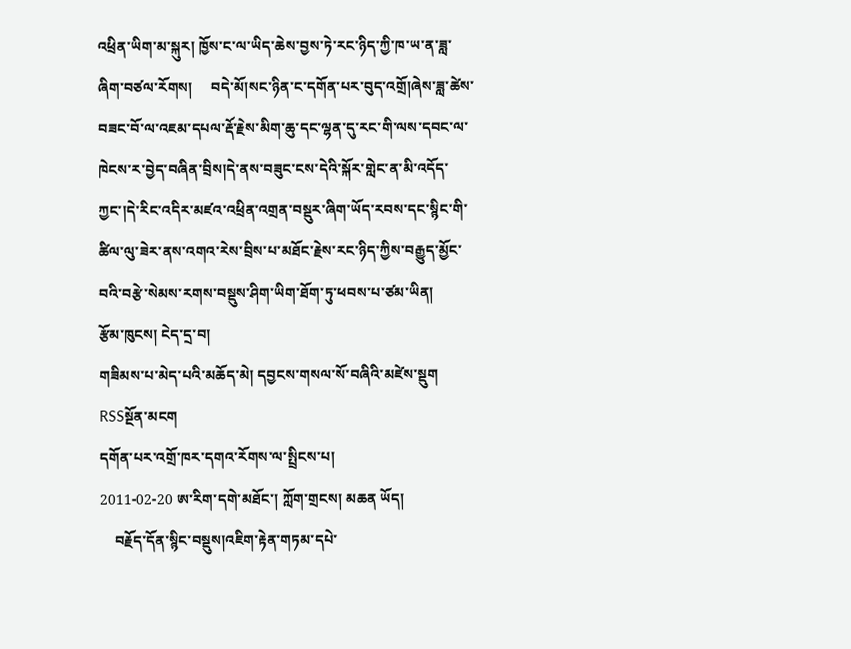འཕྲིན་ཡིག་མ་སྐུར། ཁྱོས་ང་ལ་ཡིད་ཆེས་བྱས་ཏེ་རང་ཉིད་ཀྱི་ཁ་ཡ་ན་ཟླ་ཞིག་བཙལ་རོགས།     བདེ་མོ།སང་ཉིན་ང་དགོན་པར་བུད་འགྲོ།ཞེས་ཟླ་ཚེས་བཟང་བོ་ལ་འཇམ་དཔལ་རྡོ་རྗེས་མིག་ཆུ་དང་ལྷན་དུ་རང་གི་ལས་དབང་ལ་ཁེངས་ར་བྱེད་བཞིན་བྲིས།དེ་ནས་བཟུང་ངས་དེའི་སྐོར་གླེང་ན་མི་འདོད་ཀྱང་།དེ་རིང་འདིར་མཛའ་འཕྲིན་འགྲན་བསྡུར་ཞིག་ཡོད་རབས་དང་སྙིང་གི་ཚིལ་ལུ་ཟེར་ནས་འགའ་རེས་བྲིས་པ་མཐོང་རྗེས་རང་ཉིད་ཀྱིས་བརྒྱུད་མྱོང་བའི་བརྩེ་སེམས་རགས་བསྡུས་ཤིག་ཡིག་ཐོག་ཏུ་ཕབས་པ་ཙམ་ཡིན།
རྩོམ་ཁུངས། ངེད་དྲ་བ།
གཟིམས་པ་མེད་པའི་མཆོད་མེ། དབྱངས་གསལ་སོ་བཞིའི་མཛེས་སྡུག  RSSསྔོན་མངག
དགོན་པར་འགྲོ་ཁར་དགའ་རོགས་ལ་སྤྲིངས་པ།
2011-02-20 ཨ་རིག་དགེ་མཐོང་། ཀློག་གྲངས། མཆན ཡོད།
    བརྗོད་དོན་སྙིང་བསྡུས།འཇིག་རྟེན་གཏམ་དཔེ་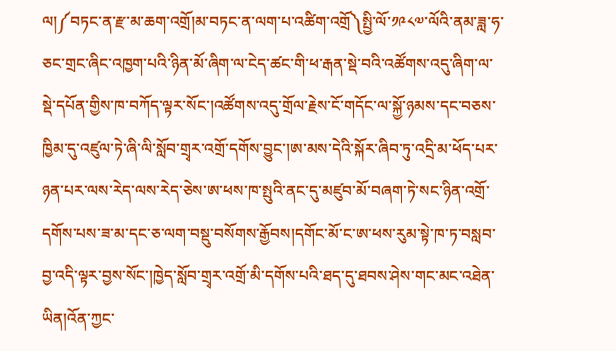ལ།༼བཏང་ན་རྫ་མ་ཆག་འགྲོ།མ་བཏང་ན་ལག་པ་འཚིག་འགྲོ༽སྤྱི་ལོ་༡༩༨༧་ལོའི་ནམ་ཟླ་ཧ་ཅང་གྲང་ཞིང་འཁྱག་པའི་ཉིན་མོ་ཞིག་ལ་ངེད་ཚང་གི་ཕ་རྒན་སྡེ་བའི་འཚོགས་འདུ་ཞིག་ལ་སྡེ་དཔོན་གྱིས་ཁ་བཀོད་ལྟར་སོང་།འཚོགས་འདུ་གྲོལ་རྗེས་ངོ་གདོང་ལ་སྐྱོ་ཉམས་དང་བཅས་ཁྱིམ་དུ་འཛུལ་ཏེ་ཞི་ལི་སློབ་གྲྭར་འགྲོ་དགོས་བྱུང་།ཨ་མས་དེའི་སྐོར་ཞིབ་ཏུ་འདྲི་མ་ཕོད་པར་ཉན་པར་ལས་རེད་ལས་རེད་ཅེས་ཨ་ཕས་ཁ་སྤུའི་ནང་དུ་མཛུབ་མོ་བཞག་ཏེ་སང་ཉིན་འགྲོ་དགོས་པས་ཟ་མ་དང་ཅ་ལག་བསྡུ་བསོགས་རྒྱོབས།དགོང་མོ་ང་ཨ་ཕས་རུམ་སྟེ་ཁ་ཏ་བསླབ་བྱ་འདི་ལྟར་བྱས་སོང་།ཁྱེད་སློབ་གྲྭར་འགྲོ་མི་དགོས་པའི་ཐད་དུ་ཐབས་ཤེས་གང་མང་འཐེན་ཡིན།འོན་ཀྱང་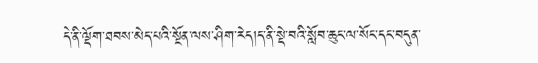དེ་ནི་ལྡོག་ཐབས་མེད་པའི་སྔོན་ལས་ཤིག་རེད།ད་ནི་སྡེ་བའི་སློབ་ཆུང་ལ་སོང་དང་བདུན་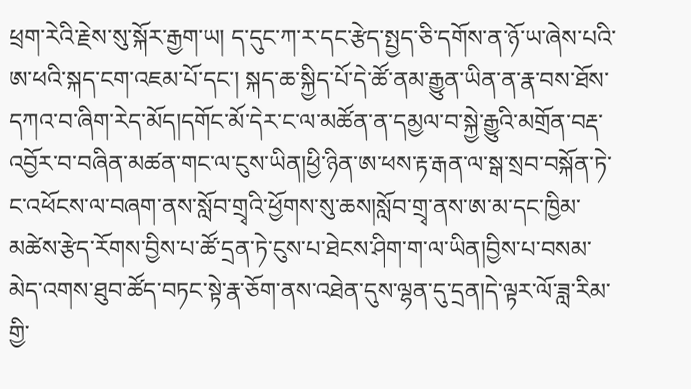ཕྲག་རེའི་རྗེས་སུ་སྐོར་རྒྱག་ཡ། ད་དུང་ཀ་ར་དང་རྩེད་སྤྱད་ཅི་དགོས་ན་ཉོ་ཡ་ཞེས་པའི་ཨ་ཕའི་སྐད་ངག་འཇམ་པོ་དང་། སྐད་ཆ་སྐྱིད་པོ་དེ་ཚོ་ནམ་རྒྱུན་ཡིན་ན་རྣ་བས་ཐོས་དཀའ་བ་ཞིག་རེད་མོད།དགོང་མོ་དེར་ང་ལ་མཚོན་ན་དམྱལ་བ་སྐྱེ་རྒྱུའི་མགྲོན་བརྡ་འབྱོར་བ་བཞིན་མཚན་གང་ལ་ངུས་ཡིན།ཕྱི་ཉིན་ཨ་ཕས་རྟ་རྒན་ལ་སྒ་སྲབ་བསྐོན་ཏེ་ང་འཕོངས་ལ་བཞག་ནས་སློབ་གྲྭའི་ཕྱོགས་སུ་ཆས།སློབ་གྲྭ་ནས་ཨ་མ་དང་ཁྱིམ་མཚེས་རྩེད་རོགས་བྱིས་པ་ཚོ་དྲན་ཏེ་ངུས་པ་ཐེངས་ཤིག་ག་ལ་ཡིན།བྱིས་པ་བསམ་མེད་འགས་ཐུབ་ཚོད་བཏང་སྟེ་རྣ་ཅོག་ནས་འཐེན་དུས་ལྷན་དུ་དྲན།དེ་ལྟར་ལོ་ཟླ་རིམ་གྱི་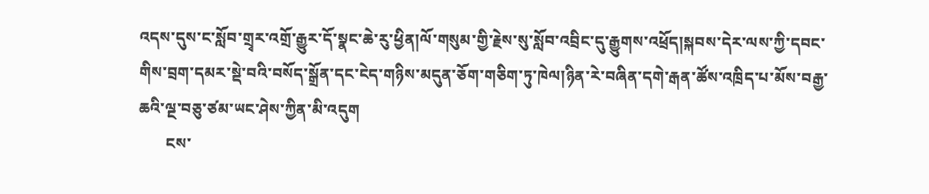འདས་དུས་ང་སློབ་གྲྭར་འགྲོ་རྒྱུར་དོ་སྣང་ཆེ་རུ་ཕྱིན།ལོ་གསུམ་གྱི་རྗེས་སུ་སློབ་འབྲིང་དུ་རྒྱུགས་འཕྲོད།སྐབས་དེར་ལས་ཀྱི་དབང་གིས་བྲག་དམར་སྡེ་བའི་བསོད་སྒྲོན་དང་ངེད་གཉིས་མདུན་ཅོག་གཅིག་ཏུ་ཁེལ།ཉིན་རེ་བཞིན་དགེ་རྒན་ཚོས་འཁྲིད་པ་མོས་བརྒྱ་ཆའི་ལྔ་བཅུ་ཙམ་ཡང་ཤེས་ཀྱིན་མི་འདུག
       ངས་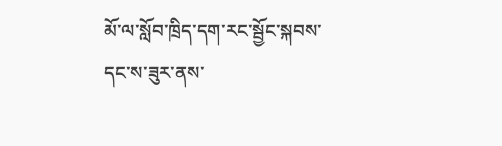མོ་ལ་སློབ་ཁྲིད་དག་རང་སྦྱོང་སྐབས་དང་ས་ཟུར་ནས་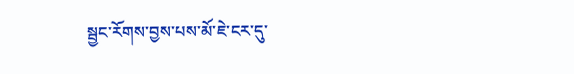སྦྱང་རོགས་བྱས་པས་མོ་ཇེ་ངར་དུ་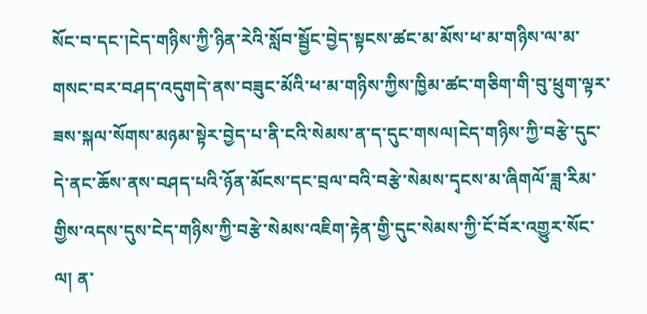སོང་བ་དང་།ངེད་གཉིས་ཀྱི་ཉིན་རེའི་སློབ་སྦྱོང་བྱེད་སྟངས་ཚང་མ་མོས་ཕ་མ་གཉིས་ལ་མ་གསང་བར་བཤད་འདུགདེ་ནས་བཟུང་མོའི་ཕ་མ་གཉིས་ཀྱིས་ཁྱིམ་ཚང་གཅིག་གི་བུ་ཕྲུག་ལྟར་ཟས་སྐལ་སོགས་མཉམ་སྟེར་བྱེད་པ་ནི་ངའི་སེམས་ན་ད་དུང་གསལ།ངེད་གཉིས་ཀྱི་བརྩེ་དུང་དེ་ནང་ཆོས་ནས་བཤད་པའི་ཉོན་མོངས་དང་བྲལ་བའི་བརྩེ་སེམས་དྭངས་མ་ཞིགལོ་ཟླ་རིམ་གྱིས་འདས་དུས་ངེད་གཉིས་ཀྱི་བརྩེ་སེམས་འཇིག་རྟེན་གྱི་དུང་སེམས་ཀྱི་ངོ་བོར་འགྱུར་སོང་ལ། ན་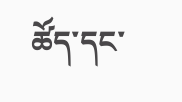ཚོད་དང་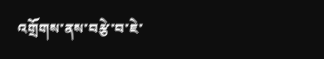འགྲོགས་ནས་བརྩེ་བ་ཇེ་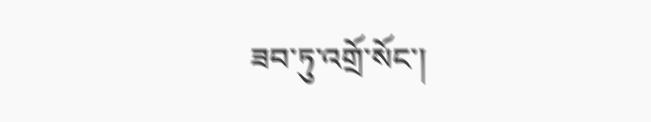ཟབ་ཏུ་འགྲོ་སོང་།